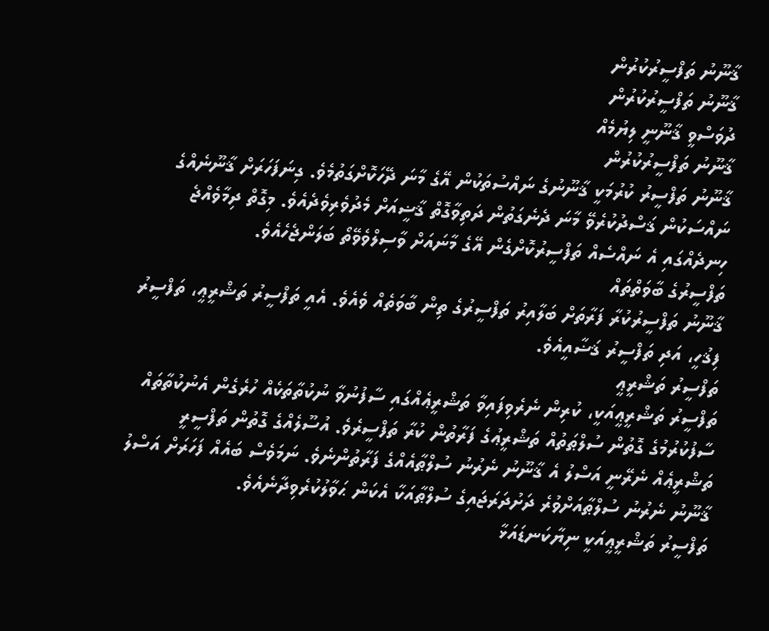ޤާނޫނު ތަފްސީރުކުރުން
ޤާނޫނު ތަފްސީރުކުރުން
ދުވަސްވީ ޤާނޫނީ ލިޔުމެއް
ޤާނޫނު ތަފްސީރުކުރުން
ޤާނޫނު ތަފްސީރު ކުރުމަކީ ޤާނޫނުގެ ނައްސުތަކުން އޭގެ މާނަ ދޭހަކޮށްގަތުމެވެ. ގިނަފަހަރަށް ޤާނޫނެއްގެ ނައްސަކުން ޤަސްދުކުރެވޭ މާނަ ދެނެގަތުން ދަތިވާގޮތް ޤާޟީއަށް މެދުވެރިވެދެއެވެ. މިގޮތް ދިމާވެއްޖެ ހިނދެއްގައި އެ ނައްސެއް ތަފްސީރުކޮށްގެން އޭގެ މާނައަށް ވާސިލްވެވޭތޯ ބަލަންޖެހެއެވެ.
ތަފްސީރުގެ ބާވަތްތައް
ޤާނޫނު ތަފްސީރުކުރާ ފަރާތަށް ބަލާއިރު ތަފްސީރުގެ ތިން ބާވަތެއް ވެއެވެ. އެއީ ތަފްސީރު ތަޝްރީޢީ، ތަފްސީރު ފިޤުހީ، އަދި ތަފްސީރު ޤަޟާއީއެވެ.
ތަފްސީރު ތަޝްރީޢީ
ތަފްސީރު ތަޝްރީޢީއަކީ، ކުރިން ނެރެވިފައިވާ ތަޝްރީޢެއްގައި ސާފުނުވާ ނުކުތާތަކެއް ހުރެގެން އެނުކުތާތައް ސާފުކުރުމުގެ ގޮތުން ސުލްޠަތުއް ތަޝްރީޢުގެ ފަރާތުން ކުރާ ތަފްސީރެވެ. އުސޫލެއްގެ ގޮތުން ތަފްސީރީ ތަޝްރީޢެއް ނެރޭނީ އަސްލު އެ ޤާނޫނު ނެރުނު ސުލްޠާއެއްގެ ފަރާތުންނެވެ. ނަމަވެސް ބައެއް ފަހަރަށް އަސްލު ޤާނޫނު ނެރުނު ސުލްޠާއަށްވުރެ ދަށުދަރަޖައިގެ ސުލްޠާއަކާ އެކަން ޙަވާލުކުރެވިދާނެއެވެ.
ތަފްސީރު ތަޝްރީޢީއަކީ ނިޔާކަނޑައަޅާ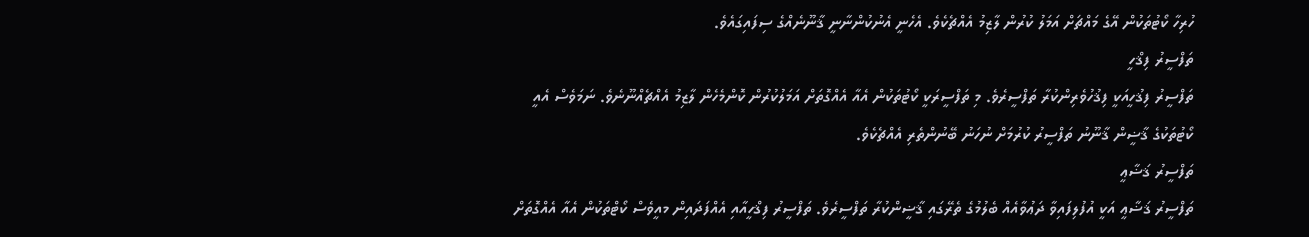ހުރިހާ ކޯޓުތަކުން އޭގެ މައްޗަށް އަމަލު ކުރުން ލާޒިމު އެއްޗެކެވެ. އެހެނީ އެނުކުންނާނީ ޤާނޫނެއްގެ ސިފައިގައެވެ.
ތަފްސީރު ފިޤްހީ
ތަފްސީރު ފިޤުހީއަކީ ފިޤުހުވެރިންކުރާ ތަފްސީރެވެ. މި ތަފްސީރަކީ ކޯޓުތަކުން އެއާ އެއްގޮތަށް އަމަލުކުރުން ކޮންމެހެން ލާޒިމު އެއްޗެއްނޫނެވެ. ނަމަވެސް އެއީ ކޯޓުތަކުގެ ޤާޟީން ޤާނޫނު ތަފްސީރު ކުރުމަށް ނުހަނު ބޭނުންތެރި އެއްޗެކެވެ.
ތަފްސީރު ޤަޟާޢީ
ތަފްސީރު ޤަޟާޢީ އަކީ އުފުލިފައިވާ ދަޢުވާއެއް ބެލުމުގެ ތެރޭގައި ޤާޟީންކުރާ ތަފްސީރެވެ. ތަފްސީރު ފިޤްހީއާއި އެއްފަދައިން މއީވެސް ކޯޓްތަކުން އެއާ އެއްގޮތަށް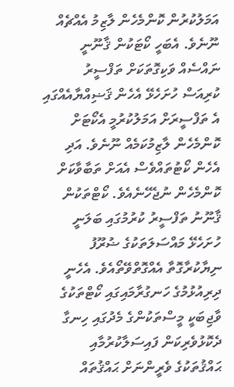އަމަލުކުރުން ކޮންމެހެން ލާޒިމު އެއްޗެއް ނޫނެވެ. އެބަހީ ކޯޓަކުން ޤާނޫނީ ނައްސެއް ވަކިގޮތަކަށް ތަފްސީރު ކުރިއަސް ހުށަހެޅޭ އެހެން ޤަޟިއްޔާއެއްގައި އެ ތަފްސީރަށް އަމަލުކުރުމީ އެކޯޓަށް ކޮންމެހެން ލާޒިމުކަމެއް ނޫނެވެ. އަދި  އެހެން ކޯޓުތައްވެސް އެއަށް ތަބާވާކަށް ކޮންމެހެން ނުޖެހޭނެއެވެ. ކޯޓްތަކުން ޤާނޫނު ތަފްސީރު ކުރުމުގައި ބަލަނީ ހުށަހެޅޭ މައްސަލަތަކުގެ ޟުރޫފު ނިޔާކުރާގޮތާ އެއްގޮތްވޭތޯއެވެ. އެހެނީ ދިރިއުޅުމުގެ ހަނގުރާމައިގައި ކޯޓްތަކުގެ ވާޖިބަކީ މީސްތަކުންގެ މެދުގައި ހިނގާ ދެކޮޅުވެރިކަން ފައިސަލާކުރުމާއި ޙައްޤުތަކުގެ ވެރީންނަށް ޙައްޤުތައް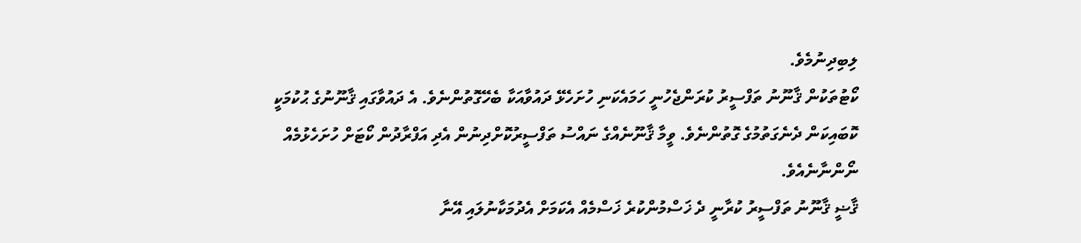ލިބިދިނުމެވެ.
ކޯޓުތަކުން ޤާނޫނު ތަފްސީރު ކުރަންޖެހުނީ ހަމައެކަނި ހުށަހެޅޭ ދައުވާއަކާ ބެހޭގޮތުންނެވެ. އެ ދައުވާގައި ޤާނޫނުގެ ޙުކުމަކީ ކޮބައިކަން ދެނެގަތުމުގެ ގޮތުންނެވެ. ވީމާ ޤާނޫނެއްގެ ނައްސު ތަފްސީރުކޮށްދިނުން އެދި އަފްރާދުން ކޯޓަށް ހުށަހެޅުމެއް ނޯންނާނެއެވެ.
ޤާޟީ ޤާނޫނު ތަފްސީރު ކުރާނީ ދެ ޚަސްމުންކުރެ ޚަސްމެއް އެކަމަށް އެދުމަކާނުލައި އޭނާ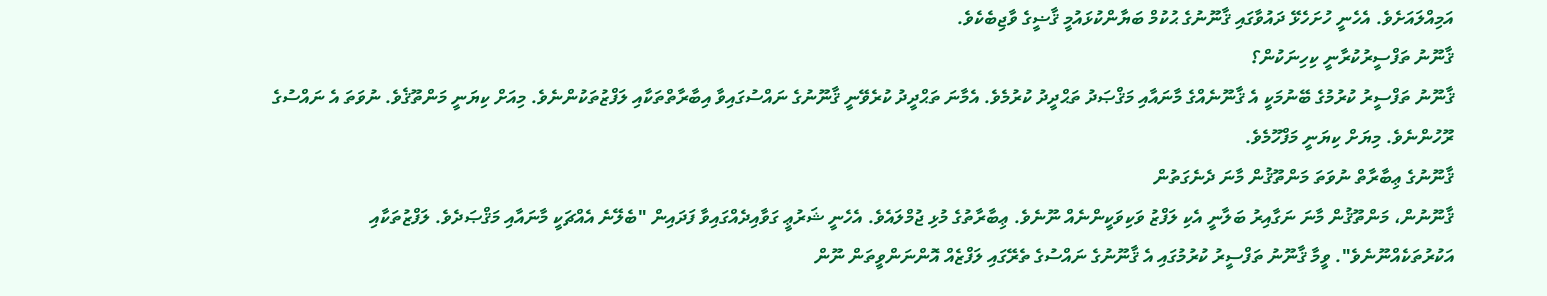އަމިއްލައަށެވެ. އެހެނީ ހުށަހެޅޭ ދައުވާގައި ޤާނޫނުގެ ޙުކުމް ބަޔާންކުޅައުމީ ޤާޟީގެ ވާޖިބެކެވެ.
ޤާނޫނު ތަފްސީރުކުރާނީ ކިހިނަކުން؟
ޤާނޫނު ތަފްސީރު ކުރުމުގެ ބޭނުމަކީ އެ ޤާނޫނެއްގެ މާނައާއި މަޤްޞަދު ތަޙްދީދު ކުރުމެވެ. އެމާނަ ތަޙްދީދު ކުރެވޭނީ ޤާނޫނުގެ ނައްސުގައިވާ އިބާރާތްތަކާއި ލަފްޒުތަކުންނެވެ. މިއަށް ކިޔަނީ މަންތޫޤެވެ. ނުވަތަ އެ ނައްސުގެ ރޫހުންނެވެ. މިޔަށް ކިޔަނީ މަފްހޫމެވެ.
ޤާނޫނުގެ ޢިބާރާތް ނުވަތަ މަންތޫޤުން މާނަ ދެނެގަތުން
ޤާނޫނުން، މަންތޫޤުން މާނަ ނަގާއިރު ބަލާނީ އެކި ލަފްޒު ވަކިވަކީންނެއް ނޫނެވެ. ޢިބާރާތުގެ މުޅި ޖުމްލައެވެ. އެހެނީ ޝަރުޢީ ގަވާއިދެއްގައިވާ ފަދައިން "ބެލޭނެ އެއްޗަކީ މާނައާއި މަޤްޞަދެވެ. ލަފްޒުތަކާއި އަކުރުތަކެއްނޫނެވެ". ވީމާ ޤާނޫނު ތަފްސީރު ކުރުމުގައި އެ ޤާނޫނުގެ ނައްސުގެ ތެރޭގައި ލަފްޒެއް އޮންނަންވީތަން ނޫން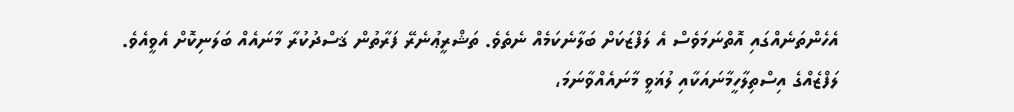އެހެންތަނެއްގައި އޮތްނަމަވެސް އެ ލަފްޒަކަށް ބަލާނެކަމެއް ނެތެވެ. ތަޝްރީޢުނެރޭ ފަރާތުން ޤަސްދުކުރާ މާނައެއް ބަލަނިކޮށް އެވީއެވެ.
ލަފްޒެއްގެ އިސްތިލާހީމާނައަކާއި ލުޣަވީ މާނައެއްވާނަމަ،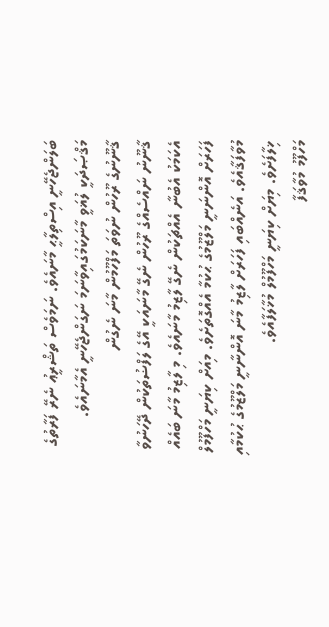ބަލަންޖެހޭނީ އިސްތިލާޙީ މާނައެވެ. ނަމަވެސް ތަޝްރީޢު ނެރޭ ފަރާތުގެ މަޤްޞަދަކީ ލުޣަވީ މާނަކަމުގައިވާނަމަ ނަގަންޖެހޭނީ އެމާނައެވެ.
ޤާނޫނުގެ ރޫހުން ނުވަތަ މަފްހޫމުން މާނަ ނެގުން
ޤާނޫނު ނައްސެއްގެ ރޫހުން ނެގޭ މާނައަކީ އޭގެ ލަފްޟުތަކުން ދޭހަނުވާ އެކަމަކު އެބުނާ އެއްޗަކުން ނެގޭ ލާޒިމު މާނައެވެ. މި ލާޒިމު މާނަ ބައެއް ފަހަރަށް އޮންނަނީ މަލްޒޫމުގެ ޙުކުމާ އެއްގޮތަށެވެ. މިއަށް ކިޔަނީ މަހްފޫމުލް މުވާފަޤާއެވެ. އަނެއްބައި ފަހަރަށް ލާޒިމު މާނަ އޮންނާނީ މަލްޒޫމުގެ ޙުކުމާއި ޚިލާފަށެވެ. މިޔަށް ކިޔަނީ މަހްފޫމުލް މުޚާލަފާއެވެ.
މަހްފޫމު މުވާޤަފާ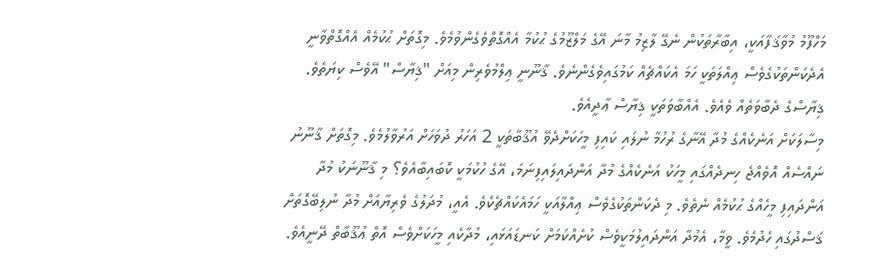މަހްފޫމު މުވާޤަފާއަކީ، އިބާރާތަކުން ނެގޭ ލާޒިމު މާނަ އޭގެ މަލްޒޫމުގެ ޙުކުމާ އެއްގޮތްވެގެންވުމެވެ. މިގޮތަށް ޙުކުމެއް އެއްގޮތްވާނީ އެދެކަންތަކުގެވެސް ޢިއްލަތަކީ ހަމަ އެކައްޗެއް ކަމުގައިވެގެންނެވެ. ޤާނޫނީ ޢިލްމުވެރިން މިއަށް "ޤިޔާސް" އޭވެސް ކިޔަތެވެ. ޤިޔާސްގެ ދެބާވަތެއް ވެއެވެ. އެއްބާވަތަކީ ޤިޔާސް ޢާދީއެވެ.
މިސާލަކަށް އަނެކެއްގެ މުދާ އޭނާގެ ރުހުމާ ނުލައި ކައިފި މީހަކަށްދެވޭ އުޤޫބާތަކީ 2 އަހަރު ދުވަހަށް އަރުވާލުމެވެ. މިގޮތަށް ޤާނޫނު ނައްސެއް އޮވެއްޖެ ހިނދެއްގައި މީހަކު އަނެކެއްގެ މުދާ އަންދައިލައިފިނަމަ، އޭގެ ހުކުމަކީ ކޮބައިބާއެވެ؟ މި ޤާނޫނަކު މުދާ އަންދައިފި މީހެއްގެ ޙުކުމެއް ނެތެވެ. މި ދެކަންތަކުގެވެސް ޢިއްލާއަކީ ހަމައެކައްޗެކެވެ. އެއީ، މުދަލުގެ ވެރިޔާއަށް މުދާ ނުލިބޭގޮތަށް ޤަސްދުގައި ހެދުމެވެ. ވީމާ، އެމުދާ އަންދައިލުމަކީވެސް ކުށެއްކަމަށް ކަނޑައަޅައި، މުދާކެއި މީހަކަށްވެސް އޮތް ޢުޤޫބާތް ދޭނީއެވެ.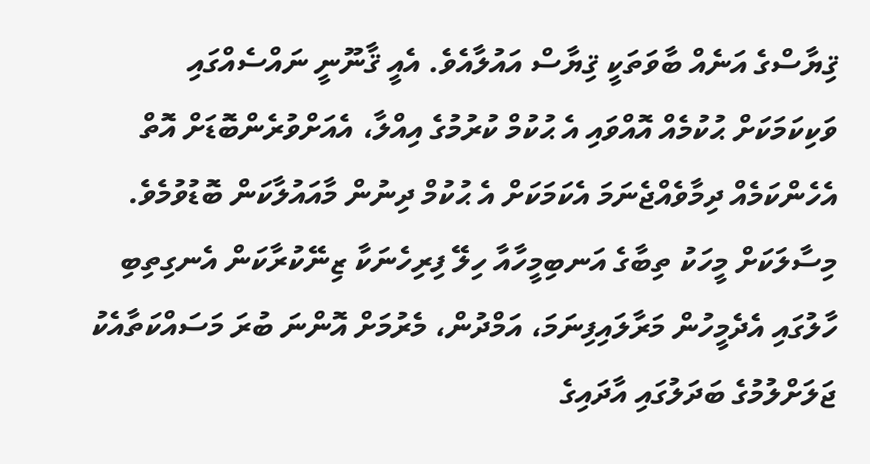ޤިޔާސްގެ އަނެއް ބާވަތަކީ ޤިޔާސް އައުލާއެވެ. އެއީ ޤާނޫނީ ނައްސެއްގައި ވަކިކަމަކަށް ޙުކުމެއް އޮއްވައި އެ ޙުކުމް ކުރުމުގެ އިއްލާ، އެއަށްވުރެންބޮޑަށް އޮތް އެހެންކަމެއް ދިމާވެއްޖެނަމަ އެކަމަކަށް އެ ޙުކުމް ދިނުން މާއައުލާކަން ބޮޑުވުމެވެ.
މިސާލަކަށް މީހަކު ތިބާގެ އަނބިމީހާއާ ހިލޭ ފިރިހެނަކާ ޒިނޭކުރާކަން އެނގިތިބި ހާލުގައި އެދެމީހުން މަރާލައިފިނަމަ، އަމްދުން، މެރުމަށް އޮންނަ ބުރަ މަސައްކަތާއެކު ޖަލަށްލުމުގެ ބަދަލުގައި އާދައިގެ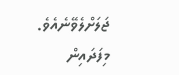ޖަލަށްލެވޭނެއެވެ. މިފަދައިން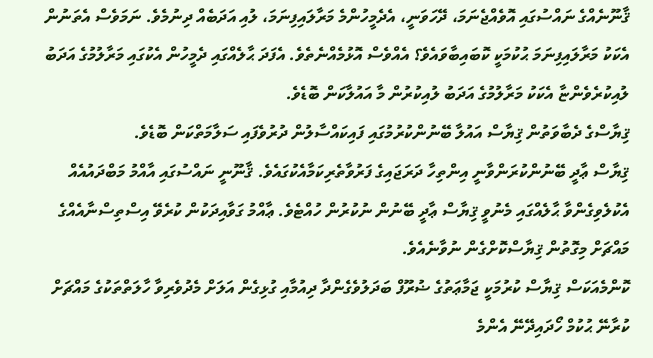ޤާނޫނެއްގެ ނައްސުގައި އޮވެއްޖެނަމަ، ދޭހަވަނީ، އެދެމީހުންމެ މަރާލައިފިނަމަ، ލުއި އަދަބެއް ދިނުމެވެ. ނަމަވެސް އެތަނުން އެކަކު މަރާލައިފިނަމަ ޙުކުމަކީ ކޮބައިބާވައެވެ؟ އެއްވެސް އޮޅުމެއްނެތެވެ. އެފަދަ ޙާލެއްގައި ދެމީހުން އެކުގައި މަރާލުމުގެ އަދަބު ލުއިކުރެވެންޏާ އެކަކު މަރާލުމުގެ އަދަބު ލުއިކުރުން މާ އައުލާކަން ބޮޑެވެ.
ޤިޔާސްގެ ދެބާވަތުން ޤިޔާސް އައުލާ ބޭނުންކުރުމުގައި ފައިކައްސާލުން ދުރުވެފައި ސަލާމަތްކަން ބޮޑެވެ.
ޤިޔާސް ޢާދީ ބޭނުންކުރަންވާނީ އިންތިހާ ދަރަޖައިގެ ފަރުވާތެރިކަމާއެކުގައެވެ. ޤާނޫނީ ނައްސުގައި އާއްމު މަބްދައުއެއް އެކުލެވިގެންވާ ޙާލެއްގައި މެނުވީ ޤިޔާސް ޢާދީ ބޭނުން ނުކުރުން ހުއްޓެވެ. ޢާއްމު ގަވާއިދަކުން ކުރެވޭ އިސްތިސްނާއެއްގެ މައްޗަށް މިގޮތުން ޤިޔާސްކޮށްގެން ނުވާނެއެވެ.
ކޮންމެއަކަސް ޤިޔާސް ކުރުމަކީ ޖަމާޢަތުގެ ޟުރޫފް ބަދަލުވެގެންދާ ދިއުމާއި ގުޅިގެން އަލަށް މެދުވެރިވާ ހާލަތްތަކުގެ މައްޗަށް ކުރާނޭ ޙުކުމް ހޯދައިދޭނޭ އެންމެ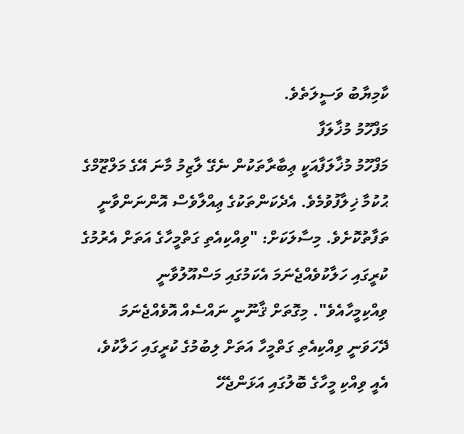ކާމިޔާބު ވަސީލަތެވެ.
މަފްހޫމު މުޚާލަފާ
މަފްހޫމު މުޚާލަފާއަކީ ޢިބާރާތަކުން ނެގޭ ލާޒިމު މާނަ އޭގެ މަލްޒޫމްގެ ޙުކުމާ ޚިލާފުވުމެވެ. އެދެކަންތަކުގެ ޢިއްލާވެސް އޮންނަންވާނީ ތަފާތުކޮށެވެ. މިސާލަކަށް: "ވިއްކިއެތި ގަތްމީހާގެ އަތަށް އެރުމުގެ ކުރީގައި ހަލާކުވެއްޖެނަމަ އެކަމުގައި މަސްއޫލުވާނީ ވިއްކިމީހާއެވެ". މިގޮތަށް ޤާނޫނީ ނައްސެއް އޮވެއްޖެނަމަ ދޭހަވަނީ ވިއްކިއެތި ގަތްމީހާ އަތަށް ލިބުމުގެ ކުރީގައި ހަލާކުވެ، އެއީ ވިއްކި މީހާގެ ބޮލުގައި އަޅަންޖެހޭ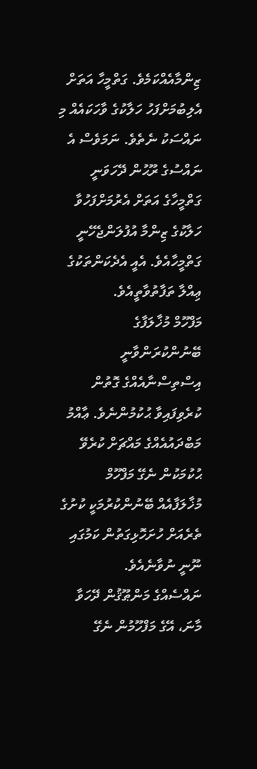ޒިންމާއެއްކަމެވެ. ގަތްމީހާ އަތަށް އެލިބުމަށްފަހު ހަލާކުގެ ވާހަކައެއް މި ނައްސަކު ނެތެވެ. ނަމަވެސް އެ ނައްސުގެ ރޫޙުން ދޭހަވަނީ ގަތްމީހާގެ އަތަށް އެރުމަށްފަހުވާ ހަލާކުގެ ޒިންމާ އުފުލަންޖެހޭނީ ގަތްމީހާއެވެ. އެއީ އެދެކަންތަކުގެ ޢިއްލާ ތަފާތުވާތީއެވެ.
މަފްހޫމް މުޚާލަފާގެ ބޭނުންކުރަންވާނީ އިސްތިސްނާއެއްގެ ގޮތުން ކުރެވިފައިވާ ޙުކުމުންނެވެ. ޢާއްމު މަބްދައުއެއްގެ މައްޗަށް ކުރެވޭ ޙުކުމަކުން ނެގޭ މަފްހޫމް މުޚާލަފާއެއް ބޭނުންކުރުމަކީ ކުށުގެ ތެރެއަށް ހުށަހޮޅިގަތުން ކަމުގައި ނޫނީ ނުވާނެއެވެ.
ނައްސެއްގެ މަންޠޫޤުން ދޭހަވާ މާނަ، އޭގެ މަފްހޫމުން ނެގޭ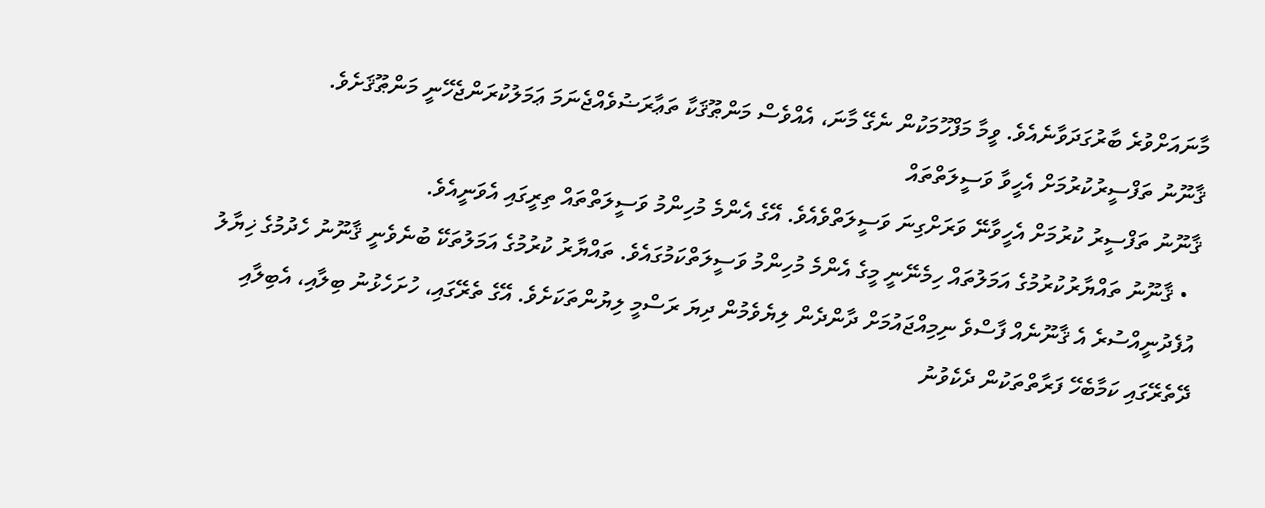މާނައަށްވުރެ ބާރުގަދަވާނެއެވެ. ވީމާ މަފްހޫމަކުން ނެގޭ މާނަ، އެއްވެސް މަންޠޫޤަކާ ތަޢާރަޟުވެއްޖެނަމަ ޢަމަލުކުރަންޖެހޭނީ މަންޠޫޤަށެވެ.
ޤާނޫނު ތަފްސީރުކުރުމަށް އެހީވާ ވަސީލަތްތައް
ޤާނޫނު ތަފްސީރު ކުރުމަށް އެހީވާނޭ ވަރަށްގިނަ ވަސީލަތްވެއެވެ. އޭގެ އެންމެ މުހިންމު ވަސީލަތްތައް ތިރީގައި އެވަނީއެވެ.
  • ޤާނޫނު ތައްޔާރުކުރުމުގެ އަމަލުތައް ހިމެނޭނީ މީގެ އެންމެ މުހިންމު ވަސީލަތްކަމުގައެވެ. ތައްޔާރު ކުރުމުގެ އަމަލުތަކޭ ބުނެވެނީ ޤާނޫނު ހެދުމުގެ ޚިޔާލު އުފެދުނީއްސުރެ އެ ޤާނޫނެއް ފާސްވެ ނިމިއްޖައުމަށް ދާންދެން ލިޔެވެމުން ދިޔަ ރަސްމީ ލިޔުންތަކަށެވެ. އޭގެ ތެރޭގައި، ހުށަހެޅުނު ބިލާއި، އެބިލާއި ދޭތެރޭގައި ކަމާބެހޭ ފަރާތްތަކުން ދެކެވުނު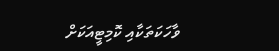ވާހަކަތަކާއި ކޮމިޓީއަކަށް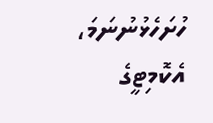ހުށަހެޅުނުނަމަ، އެކޮމިޓީގެ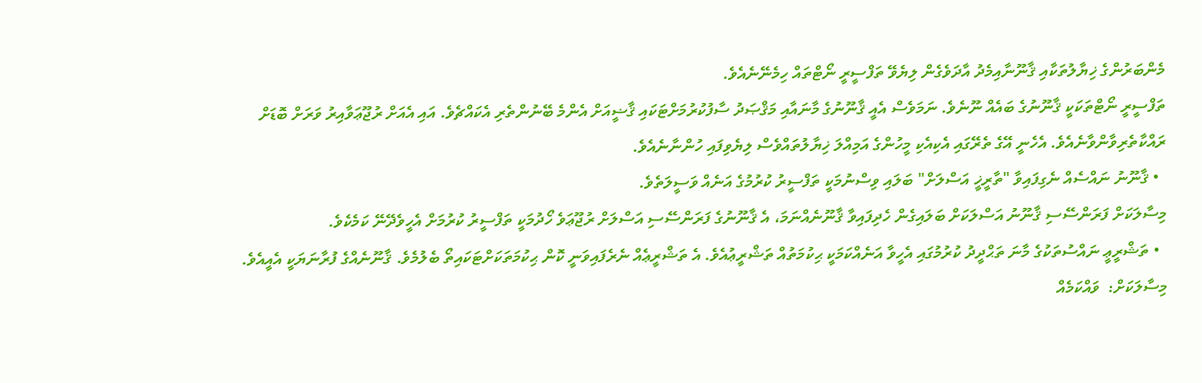މެންބަރުންގެ ޚިޔާލުތަކާއި ޤާނޫނާއިމެދު އާދަވެގެން ލިޔެވޭ ތަފްސީރީ ނޯޓްތައް ހިމެނޭނެއެވެ.
ތަފްސީރީ ނޯޓްތަކަކީ ޤާނޫނުގެ ބައެއް ނޫނެވެ. ނަމަވެސް އެއީ ޤާނޫނުގެ މާނައާއި މަޤްޞަދު ސާފުކުރުމަށްޓަކައި ޤާޟީއަށް އެންމެ ބޭނުންތެރި އެކައްޗެވެ. އައި އެއަށް ރުޖޫޢަވާއިރު ވަރަށް ބޮޑަށް ރައްކާތެރިވާންވާނެއެވެ. އެހެނީ އޭގެ ތެރޭގައި އެކިއެކި މީހުންގެ އަމިއްލަ ޚިޔާލުތައްވެސް ލިޔެވިފައި ހުންނާނެއެވެ.
  • ޤާނޫނު ނައްސެއް ނެގިފައިވާ "ތާރީޚީ އަސްލަށް" ބަލައި ވިސްނުމަކީ ތަފްސީރު ކުރުމުގެ އަނެއް ވަސީލަތެވެ.
މިސާލަކަށް ފަރަންސޭސި ޤާނޫނު އަސްލަކަށް ބަލައިގެން ހެދިފައިވާ ޤާނޫނެއްނަމަ، އެ ޤާނޫނުގެ ފަރަންސޭސި އަސްލަށް ރުޖޫޢަވެ ހޯދުމަކީ ތަފްސީރު ކުރުމަށް އެހީވެދޭނޭ ކަމެކެވެ.
  • ތަޝްރީޢީ ނައްސުތަކުގެ މާނަ ތަޙްދީދު ކުރުމުގައި އެހީވާ އަނެއްކަމަކީ ޙިކުމަތުއް ތަޝްރީޢުއެވެ. އެ ތަޝްރީޢެއް ނެރެފައިވަނީ ކޮން ޙިކުމަތަކަށްޓަކައިތޯ ބެލުމެވެ. ޤާނޫނެއްގެ ފުރާނަޔަކީ އެއީއެވެ.
މިސާލަކަށް:  ވައްކަމެއް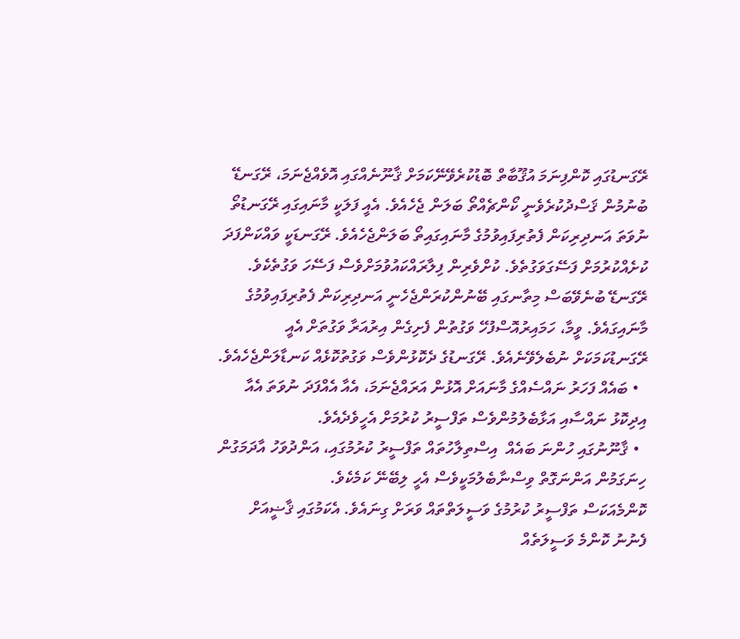ރޭގަނޑުގައި ކޮންފިނަމަ އުޤޫބާތް ބޮޑުކުރެވޭނޭކަމަށް ޤާނޫނެއްގައި އޮވެއްޖެނަމަ، ރޭގަނޑޭ ބުނުމުން ޤަސްދުކުރެވެނީ ކޯންޗެއްތޯ ބަލަން ޖެހެއެވެ. އެއީ ފަލަކީ މާނައިގައި ރޭގަނޑުތޯ ނުވަތަ އަނދިރިކަން ފެތުރިފައިވުމުގެ މާނައިގައިތޯ ބަލަންޖެހެއެވެ. ރޭގަނޑަކީ ވައްކަންފަދަ ކުށެއްކުރުމަށް ފަސޭގަވަގުތެވެ. ކުށްވެރިން ފިލާރައްކައުވުމަށްވެސް ފަސޭހަ ވަގުތެކެވެ. ރޭގަނޑޭ ބުނެވޭބަސް މިތާނގައި ބޭނުންކުރަންޖެހެނީ އަނދިރިކަން ފެތުރިފައިވުމުގެ މާނައިގައެވެ. ވީމާ، ހަމައިރުއޮސްފުހޭ ވަގުތުން ފެށިގެން އިރުއަރާ ވަގުތަށް އެއީ ރޭގަނޑުކަމަކަށް ނުބެލެވޭނެއެވެ. ރޭގަނޑުގެ ދެކޮޅުންވެސް ވަގުތުކޮޅެއް ކަނޑާލަންޖެހެއެވެ.
  • ބައެއް ފަހަރު ނައްސެއްގެ މާނައަށް އޮޅުން އަރައްޖެނަމަ، އެއާ އެއްފަދަ ނުވަތަ އެއާ އިދިކޮޅު ނައްސާއި އަޅާބެލުމުންވެސް ތަފްސީރު ކުރުމަށް އެހީވެދެއެވެ.
  • ޤާނޫނުގައި ހުންނަ ބައެއް  އިސްތިލާހުތައް ތަފްސީރު ކުރުމުގައި، އަންދުވަހު އާދަމަގުން ހިނަގަމުން އަންނަގޮތް ވިސްނާބެލުމަކީވެސް އެހީ ލިބޭނޭ ކަމެކެވެ.
ކޮންމެއަކަސް ތަފްސީރު ކުރުމުގެ ވަސީލަތްތައް ވަރަށް ގިނައެވެ. އެކަމުގައި ޤާޟީއަށް ފެނުނު ކޮންމެ ވަސީލަތެއް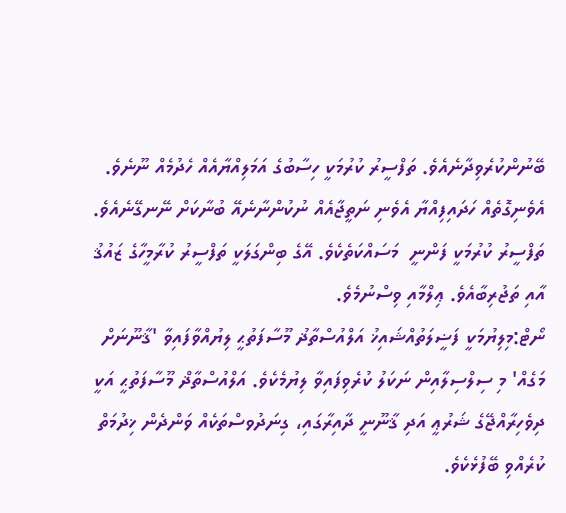ބޭނުންކުރެވިދާނެއެވެ. ތަފްސީރު ކުރުމަކީ ހިސާބުގެ އަމަލިއްޔާއެއް ހެދުމެއް ނޫނެވެ. އެވެނިގޮތެއް ހަދައިފިއްޔާ އެވެނި ނަތީޖާއެއް ނުކުންނާނެއޭ ބުނާކަށް ނޭނގޭނެއެވެ. ތަފްސީރު ކުރުމަކީ ފަންނީ  މަސައްކަތެކެވެ. އޭގެ ބިންގަލަކީ ތަފްސީރު ކުރާމީހާގެ ޒައުޤު އާއި ތަޖުރިބާއެވެ. ޢިލްމާއި ވިސްނުމެވެ.
ނޯޓް:މިލިޔުމަކީ ފަޟީލަތުއްޝައިޚު އަލްއުސްތާޛު މޫސާފަތުޙީ ލިޔުއްވާފައިވާ 'ޤާނޫނަށް މަގެއް' މި ސިލްސިލާއިން ނަކަލު ކުރެވިފައިވާ ލިޔުމެކެވެ. އަލްއުސްތާޛް މޫސާފަތުޙީ އަކީ ދިވެހިރާއްޖޭގެ ޝަރުޢީ އަދި ޤާނޫނީ ދާއިރާގައި، ގިނަދުވސްތަކެއް ވަންދެން ޚިދުމަތް ކުރެއްވި ބޭފުޅެކެވެ.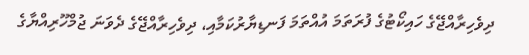ދިވެހިރާއްޖޭގެ ހައިކޯޓުގެ ފުރަތަމަ އުއްތަމަ ފަނޑިޔާރުކަމާއި، ދިވެހިރާއްޖޭގެ ދެވަނަ ޖުމްހޫރިއްޔާގެ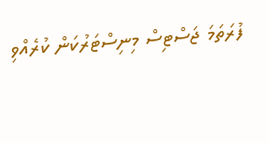ފުރަތަމަ ޖަސްޓިސް މިނިސްޓަރުކަން ކުރެއްވި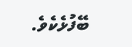ބޭފުޅެކެވެ.